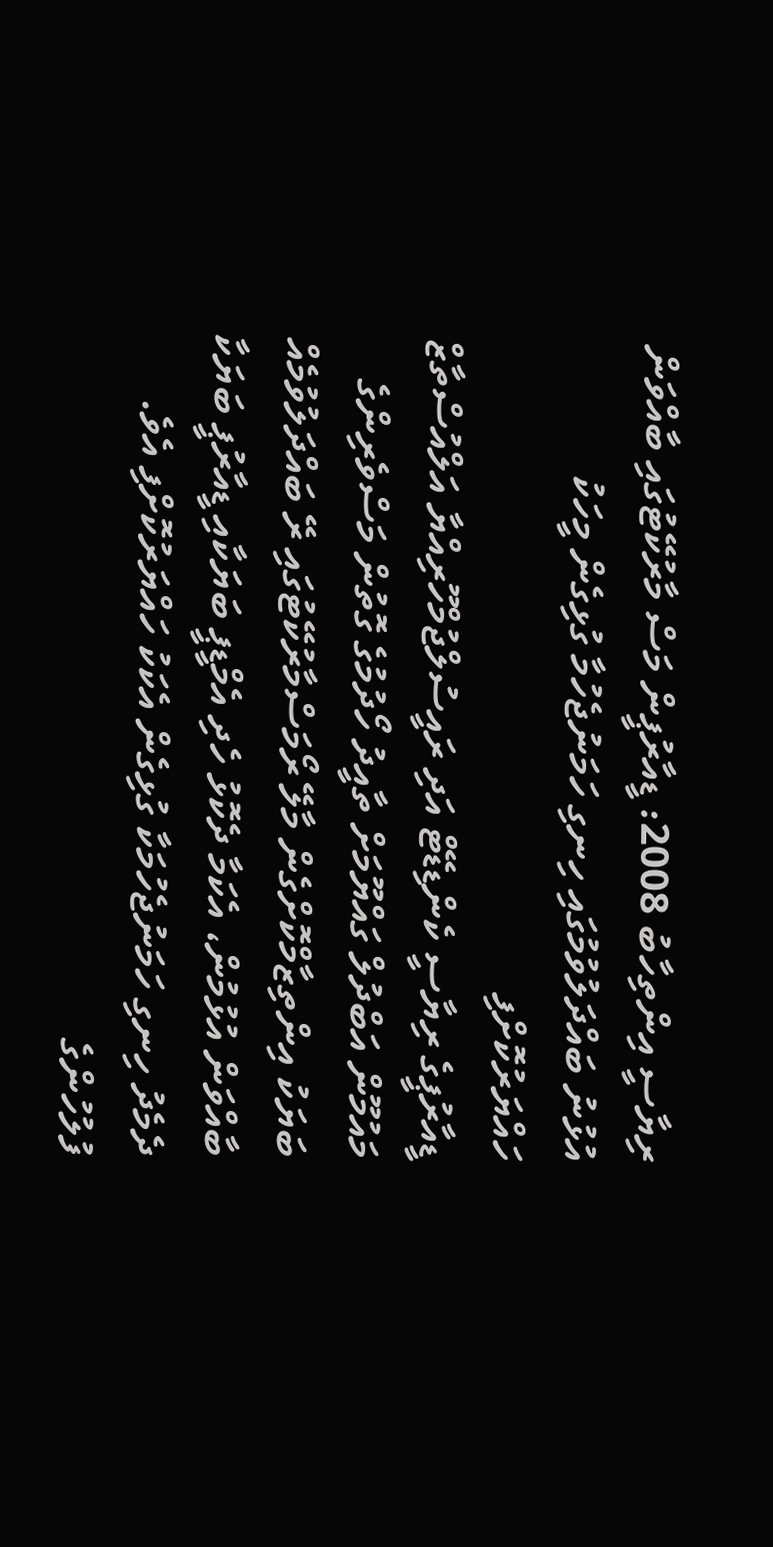ރިޔާސީ އިންތިހާބު 2008: ޑީއާރުޕީން މަސް މާރުކޭޓުގައި ބާއްވަން އުޅުނު ބައްދަލުވުމުގައި ހިނގި ހަމަނުޖެހުމާ ގުޅިގެން މީހަކު ހައްޔަރުކޮށްފި
ޑީއާރުޕީގެ ރިޔާސީ ކެންޑިޑޭޓް އަދި ރައީސުލްޖުމްހޫރިއްޔާ އަލްއުސްތާޒް މައުމޫން އަބްދުލް ގައްޔޫމަށް ތާއީދު ހޯދުމުގެ ގޮތުން މަސްވެރިންގެ ބަޔަކު އިންތިޒާމްކޮށްގެން މާލޭ ރޯމަސްމާރުކޭޓުގައި ރޭ ބައްދަލުވުމެއް ބާއްވަން އުޅުމުން، އެކަމާ ދެކޮޅު ހެދި އެމްޑީޕީ ބަޔަކާއި ޑީއާރުޕީ ބަޔަކާ ދެމެދު ހިނގި ހަމަނުޖެހުމަކާ ގުޅިގެން އެކަކު ހައްޔަރުކޮށްފި އެވެ.
ފުލުހުންގެ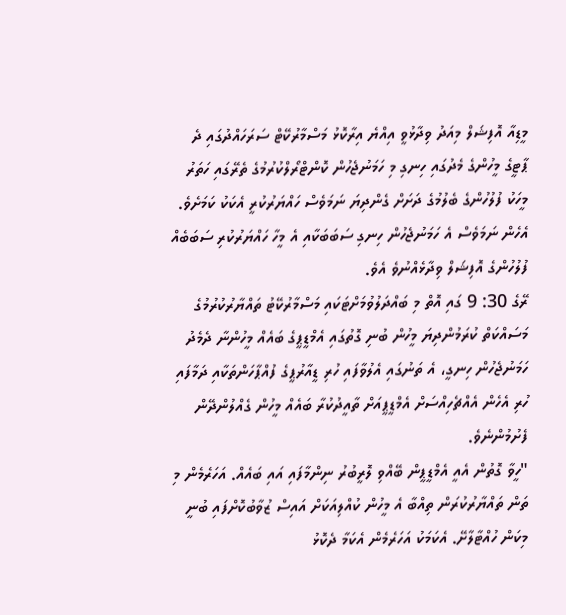މީޑިއާ އޮފިޝަލް މިއަދު ވިދާޅުވީ އިއްޔެ އިރާކޮޅު މަސްމާރުކޭޓް ސަރަހައްދުގައި ދެ ޕާޓީގެ މީހުންގެ މެދުގައި ހިނގި މި ހަމަނުޖެހުން ކޮންޓްރޯލްކުރުމުގެ ތެރޭގައި ހަތަރު މީހަކު ފުލުހުންގެ ބެލުމުގެ ދަށަށް ގެންދިޔަ ނަމަވެސް ހައްޔަރުކުރީ އެކަކު ކަމަށެވެ. އެހެން ނަމަވެސް އެ ހަމަނުޖެހުން ހިނގި ސަބަބަކާއި އެ މީހާ ހައްޔަރުކުރި ސަބަބެއް ފުލުހުންގެ އޮފިޝަލް ވިދާޅެއްނުވެ އެވެ.
ރޭގެ 30: 9 ގައި އޮތް މި ބައްދަލުވުމަށްޓަކައި މަސްމާރުކޭޓު ތައްޔާރުކުރުމުގެ މަސައްކަތް ކުރަމުންދިޔަ މީހުން ބުނި ގޮތުގައި އެމްޑީޕީގެ ބައެއް މީހުންނާ ދެމެދު ހަމަނުޖެހުން ހިނގީ، އެ ތަނުގައި އެލުވާފައި ހުރި ޑީއާރުޕީގެ ފުއްޕާހަންތަކާއި ދަމާފައި ހުރި އެހެން އެއްޗެހިއްސަށް އެމްޑީޕީއަށް ތާއީދުކުރާ ބައެއް މީހުން ގެއްލުންދޭން ފެށުމުންނެވެ.
"ހީވާ ގޮތުން އެއީ އެމްޑީޕީން ބޭއްވި ލޮރީބުރު ނިންމާފައި އައި ބައެއް. އަހަރެމެން މި ތަން ތައްޔާރުކުރަން ތިއްބާ އެ މީހުން ކުއްލިއަކަށް އައިސް ޒުވާބުކޮށްފައި ބުނީ މިކަން ހުއްޓާލާށޭ. އެކަމަކު އަހަރެމެން އެކަމާ ދެކޮޅު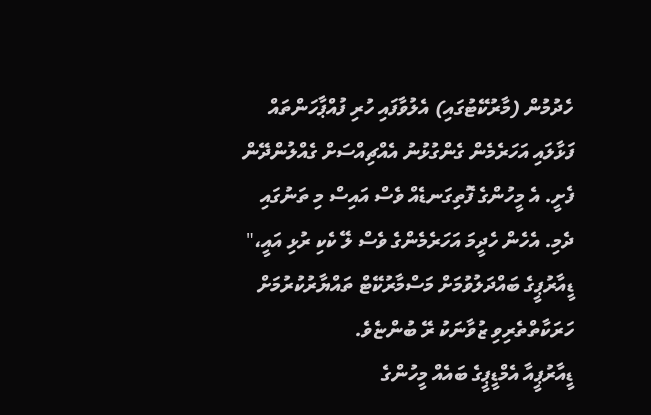ހެދުމުން (މާރުކޭޓުގައި) އެލުވާފައި ހުރި ފުއްޕާހަންތައް ފަޅާލައި އަހަރެމެން ގެންގުޅުނު އެއްޗިއްސަށް ގެއްލުންދޭން ފެށީ. އެ މީހުންގެ ފޮތިގަނޑެއް ވެސް އައިސް މި ތަނުގައި ދެމި. އެހެން ހެދީމަ އަހަރެމެންގެ ވެސް ލޭ ކެކި ރުޅި އައީ،" ޑީއާރުޕީގެ ބައްދަލުވުމަށް މަސްމާރުކޭޓް ތައްޔާރުކުރުމަށް ހަރަކާތްތެރިވި ޒުވާނަކު ރޭ ބުންޏެވެ.
ޑީއާރުޕީއާ އެމްޑީޕީގެ ބައެއް މީހުންގެ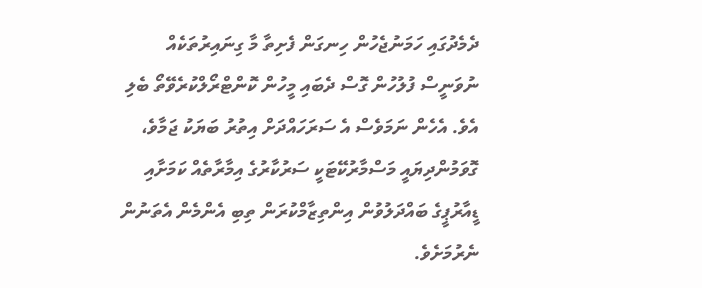ދެމެދުގައި ހަމަނުޖެހުން ހިނގަން ފެށިތާ މާ ގިނައިރުތަކެއް ނުވަނީސް ފުލުހުން ގޮސް ދެބައި މީހުން ކޮންޓްރޯލްކުރެވޭތޯ ބެލި އެވެ. އެހެން ނަމަވެސް އެ ސަރަހައްދަށް އިތުރު ބަޔަކު ޖަމާވެ، ގޮވަމުންދިޔައީ މަސްމާރުކޭޓަކީ ސަރުކާރުގެ އިމާރާތެއް ކަމަށާއި ޑީއާރުޕީގެ ބައްދަލުވުން އިންތިޒާމްކުރަން ތިބި އެންމެން އެތަނުން ނެރުމަށެވެ.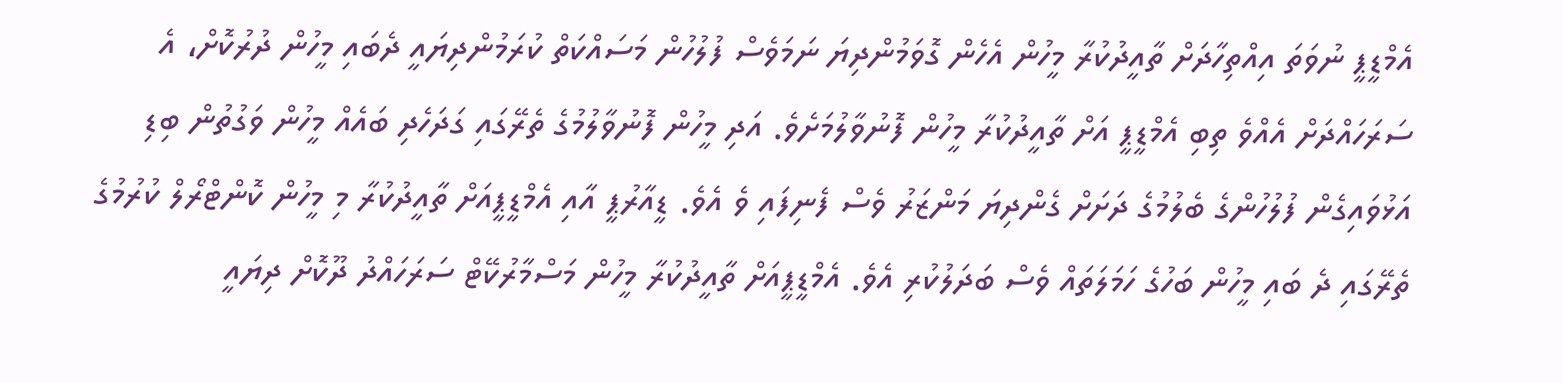އެމްޑީޕީ ނުވަތަ އިއްތިހާދަށް ތާއީދުކުރާ މީހުން އެހެން ގޮވަމުންދިޔަ ނަމަވެސް ފުލުހުން މަސައްކަތް ކުރަމުންދިޔައީ ދެބައި މީހުން ދުރުކޮށް، އެ ސަރަހައްދަށް އެއްވެ ތިބި އެމްޑީޕީ އަށް ތާއީދުކުރާ މީހުން ފޮނުވާލުމަށެވެ. އަދި މީހުން ފޮނުވާލުމުގެ ތެރޭގައި ގަދަހެދި ބައެއް މީހުން ވަގުތުން ބިޑި އަޅުވައިގެން ފުލުހުންގެ ބެލުމުގެ ދަށަށް ގެންދިޔަ މަންޒަރު ވެސް ފެނިފައި ވެ އެވެ. ޑީއާރުޕީ އާއި އެމްޑީޕީއަށް ތާއީދުކުރާ މި މީހުން ކޮންޓްރޯލް ކުރުމުގެ ތެރޭގައި ދެ ބައި މީހުން ބަހުގެ ހަމަލަތައް ވެސް ބަދަލުކުރި އެވެ. އެމްޑީޕީއަށް ތާއީދުކުރާ މީހުން މަސްމާރުކޭޓް ސަރަހައްދު ދޫކޮށް ދިޔައީ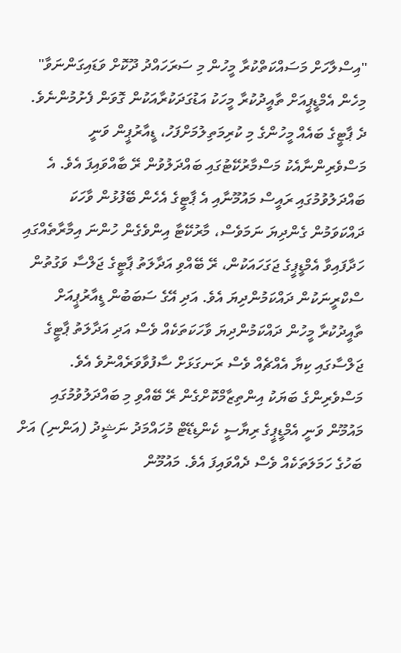"އިސްލާހަށް މަސައްކަތްކުރާ މީހުން މި ސަރަހައްދު ދޫކޮށް ވަޑައިގަންނަވާ" މިހެން އެމްޑީޕީއަށް ތާއީދުކުރާ މީހަކު އަޑުގަދަކުރާއަކުން ގޮވަން ފެށުމުންނެވެ.
ދެ ޕާޓީގެ ބައެއް މީހުންގެ މި ކުރިމަތިލުމަށްފަހު، ޑީއާރުޕީން ވަނީ މަސްވެރިންނާއެކު މަސްމާރުކޭޓުގައި ބައްދަލުވުން ރޭ ބާއްވައިފަ އެވެ. އެ ބައްދަލުވުމުގައި ރައީސް މައުމޫނާއި އެ ޕާޓީގެ އެހެން ބޭފުޅުން ވާހަކަ ދައްކަވަމުން ގެންދިޔަ ނަމަވެސް، މާރުކޭޓާ އިންވެގެން ހުންނަ އިމާރާތެއްގައި ހަދާފައިވާ އެމްޑީޕީގެ ޖަގަހައަކުން، ރޭ ބޭއްވި އަދާލަތު ޕާޓީގެ ޖަލްސާ ވަގުތުން ސްކްރީނަކުން ދައްކަމުންދިޔަ އެވެ. އަދި އޭގެ ސަބަބުން ޑީއާރުޕީއަށް ތާއީދުކުރާ މީހުން ދައްކަމުންދިޔަ ވާހަކަތަކެއް ވެސް އަދި އަދާލަތު ޕާޓީގެ ޖަލްސާގައި ކިޔާ އެއްޗެއް ވެސް ރަނގަޅަށް ސާފުވާވަރެއްނުވެ އެވެ.
މަސްވެރިންގެ ބަޔަކު އިންތިޒާމްކޮށްގެން ރޭ ބޭއްވި މި ބައްދަލުވުމުގައި މައުމޫން ވަނީ އެމްޑީޕީގެ ރިޔާސީ ކެންޑިޑޭޓް މުހައްމަދު ނަޝީދު (އަންނި) އަށް ބަހުގެ ހަމަލަތަކެއް ވެސް ދެއްވައިފަ އެވެ. މައުމޫން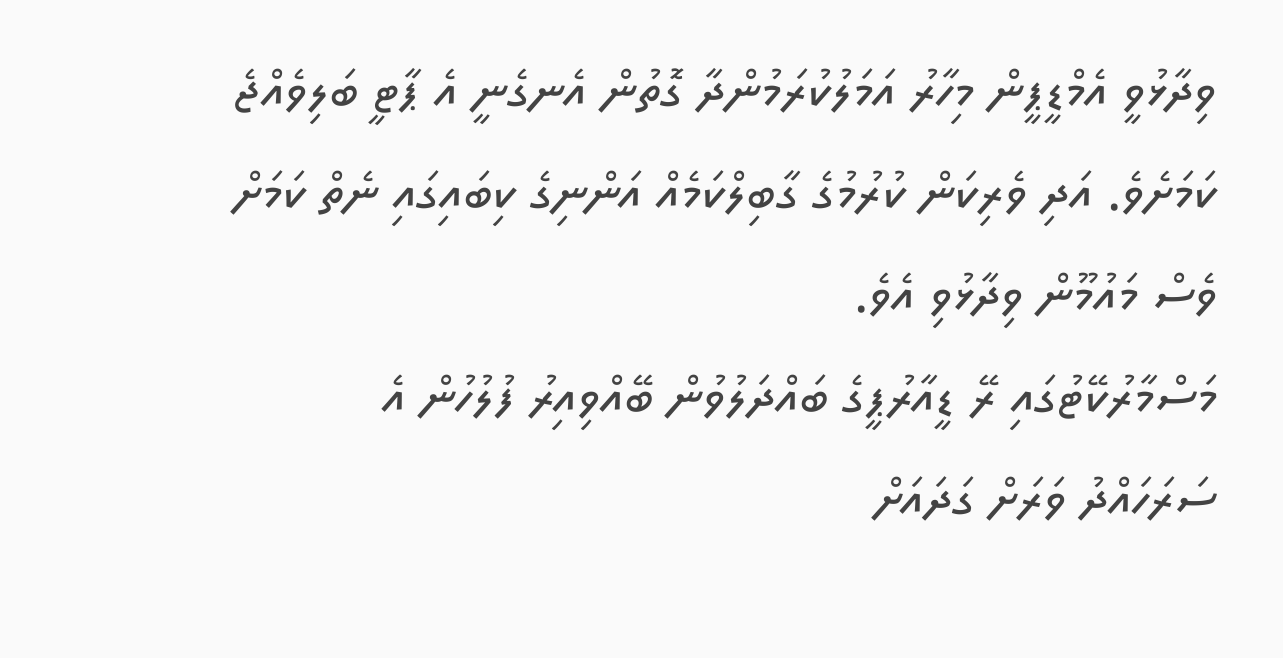ވިދާޅުވީ އެމްޑީޕީން މިހާރު އަމަލުކުރަމުންދާ ގޮތުން އެނގެނީ އެ ޕާޓީ ބަލިވެއްޖެ ކަމަށެވެ. އަދި ވެރިކަން ކުރުމުގެ ގާބިލްކަމެއް އަންނިގެ ކިބައިގައި ނެތް ކަމަށް ވެސް މައުމޫން ވިދާޅުވި އެވެ.
މަސްމާރުކޭޓުގައި ރޭ ޑީއާރުޕީގެ ބައްދަލުވުން ބޭއްވިއިރު ފުލުހުން އެ ސަރަހައްދު ވަރަށް ގަދައަށް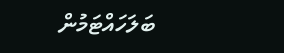ބަލަހައްޓަމުން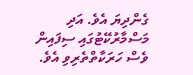ގެންދިޔަ އެވެ. އަދި މަސްމާރުކޭޓުގައި ސިފައިން ވެސް ހަރަކާތްތެރިވި އެވެ.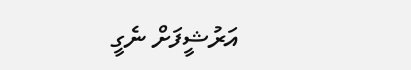އަރުޝީފަށް ނެގީ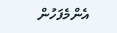އެންމެފަހުން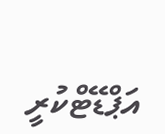އަޕްޑޭޓްކުރީ